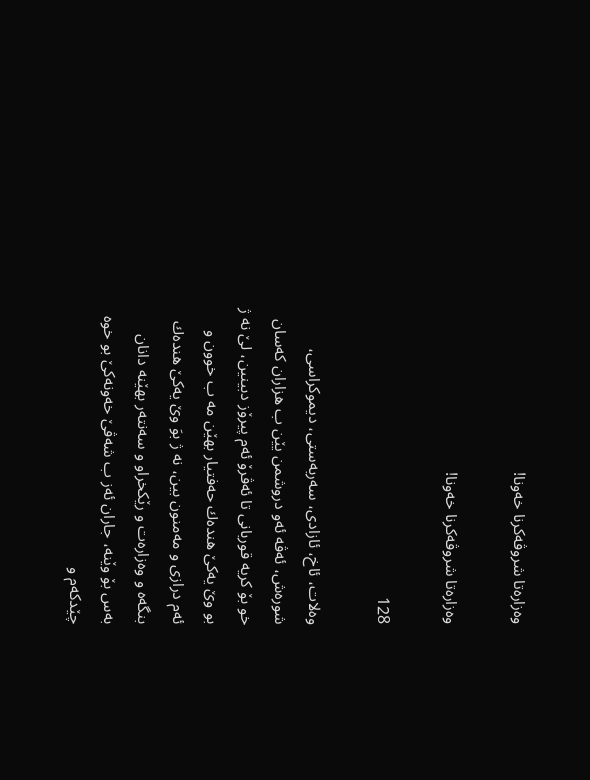وه‌زاره‌تا شروڤه‌كرنا خه‌ونا!

وه‌زاره‌تا شروڤه‌كرنا خه‌ونا!

128

وه‌لات، ئاخ، ئازادی، سه‌ربه‌ستی، دیموكراسی، شوره‌ش، ئه‌ڤه‌ ئه‌و دروشمن یێن ب هزاران كه‌سان خو بۆ كریه‌ قوربانی تا ئه‌ڤرۆ ئه‌م پیرۆز دبینین، لێ نه‌ ژ بو وێ یه‌كێ هنده‌ك حه‌فتیار بهێن مه‌ ب خوون و ئه‌م درازی و مه‌منون بین، نه‌ ژ بوَ وێ یه‌كێ هنده‌ك بنگه‌ه و وه‌زاره‌ت و رێكخراو و سه‌نته‌ر بهێنه‌ دانان به‌س بۆ وێنه‌، جاران ئه‌ز ب شه‌ڤێ خه‌ونه‌كێ بو خوه‌ چێدكه‌م و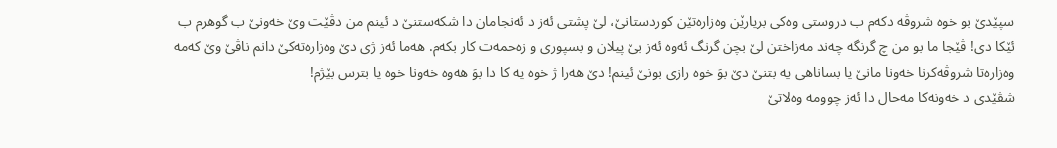سپێدێ بو خوه‌ شروڤه‌ دكه‌م ب دروستی وه‌كی بریارێن وه‌زاره‌تێن كوردستانێ، لێ پشتی ئه‌ز د ئه‌نجامان دا شكه‌ستنێ د ئینم من دڤێت وێ خه‌ونێ ب گوهرم ب ئێكا دی! ڤێجا ما بو من چ گرنگه‌ چه‌ند مه‌زاختن لێ بچن گرنگ ئه‌وه‌ ئه‌ز بێ پیلان و بسپوری و زه‌حمه‌ت كار بكه‌م. هه‌ما ئه‌ز ژی دێ وه‌زاره‌ته‌كێ دانم ناڤێ وێ كه‌مه‌ وه‌زاره‌تا شروڤه‌كرنا خه‌ونا مانێ یا بساناهی یه‌ بتنێ دێ بوَ خوه‌ رازی بونێ ئینم! دێ هه‌را ژ خوه‌ یه‌ كا دا بوَ هه‌وه‌ خه‌ونا خوه‌ یا بترس بێژم!
شڤێدی د خه‌ونه‌كا مه‌حال دا ئه‌ز چوومه‌ وه‌لاتێ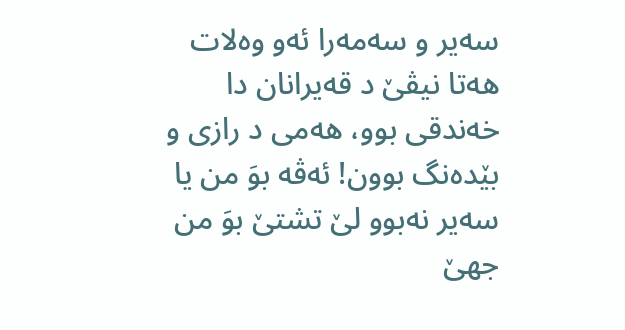سه‌یر و سه‌مه‌را ئه‌و وه‌لات هه‌تا نیڤێ د قه‌یرانان دا خه‌ندقی بوو، هه‌می د رازی و بێده‌نگ بوون! ئه‌ڤه‌ بوَ من یا سه‌یر نه‌بوو لێ تشتێ بوَ من جهێ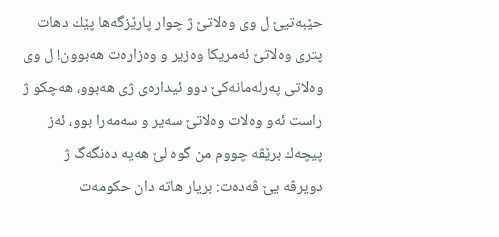حێبه‌تیێ ل وی وه‌لاتێ ژ چوار پارێزگه‌ها پێك دهات پتری وه‌لاتێ ئه‌مریكا وه‌زیر و وه‌زاره‌ت هه‌بوون! ل وی وه‌لاتی په‌رله‌مانه‌كێ دوو ئیداره‌ی ژی هه‌بوو، هه‌چكو ژ راست ئه‌و وه‌لات وه‌لاتێ سه‌یر و سه‌مه‌را بوو، ئه‌ز پیچه‌ك برێڤه‌ چووم من گوه لێ هه‌یه‌ ده‌نگه‌گ ژ دویرڤه‌ یێ ڤه‌ده‌ت: بریار هاته‌ دان حكومه‌ت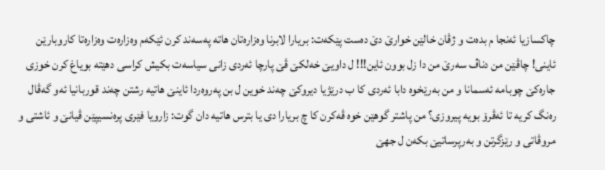چاكسازیا ئه‌نجا م بده‌ت و ژڤان خالێن خوارێ دێ ده‌ست پێكه‌ت: بریارا لابرنا وه‌زاره‌تان هاته‌ په‌سه‌ند كرن ئێكه‌م وه‌زاره‌ت وه‌زاره‌تا كاروبارێن ئاینی! چاڤێن من دناڤ سه‌رێ من دا زل بوون ئاین!!! ل داویێ خه‌لكێ ڤێ پارچا ئه‌ردی زانی سیاسه‌ت بكیش كراسی دهێته‌ بویاغ كرن خوزی جاره‌كێ چوبامه‌ ئه‌سمانا و من به‌رێخوه‌ دابا ئه‌ردی كا ب درێژیا دیروكێ چه‌ند خوین ل بن په‌روه‌ردا ئاینێ هاتیه‌ رشتن چه‌ند قوربانیا ئه‌و گه‌ڤال ره‌نگ كریه‌ تا ئه‌ڤرۆ بویه‌ پیروزی؟ من پاشتر گوهێن خوه‌ ڤه‌كرن كا چ بریارا دی یا بترس هاتیه‌ دان گوت: زارویا فێری پره‌نسیپێن ڤیانێ و ئاشتی و مروڤاتی و رێزگرتن و به‌رپرساتیێ بكه‌ن ل جهێ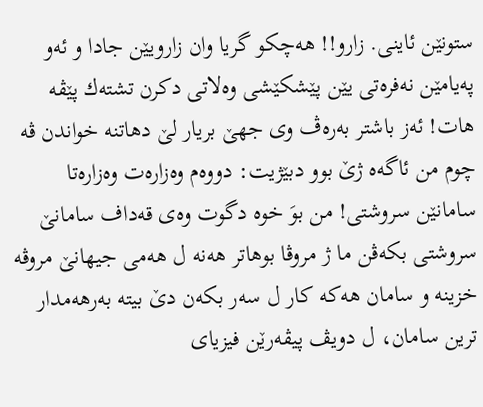ستونێن ئاینی. زارو!! هه‌چكو گریا وان زارویێن جادا و ئه‌و په‌یامێن نه‌فره‌تی یێن پێشكێشی وه‌لاتی دكرن تشته‌ك پێڤه‌ هات! ئه‌ز باشتر به‌ره‌ڤ وی جهێ بریار لێ دهاتنه‌ خواندن ڤه‌ چوم من ئاگه‌ه ژێ بوو دبێژیت: دووه‌م وه‌زاره‌ت وه‌زاره‌تا سامانێن سروشتی! من بوَ خوه‌ دگوت وه‌ی قه‌داف سامانێ سروشتی بكه‌ڤن ما ژ مروڤا بوهاتر هه‌نه‌ ل هه‌می جیهانێ مروڤه‌ خزینه‌ و سامان هه‌كه‌ كار ل سه‌ر بكه‌ن دێ بیته‌ به‌رهه‌مدار ترین سامان، ل دویڤ پیڤه‌رێن فیزیای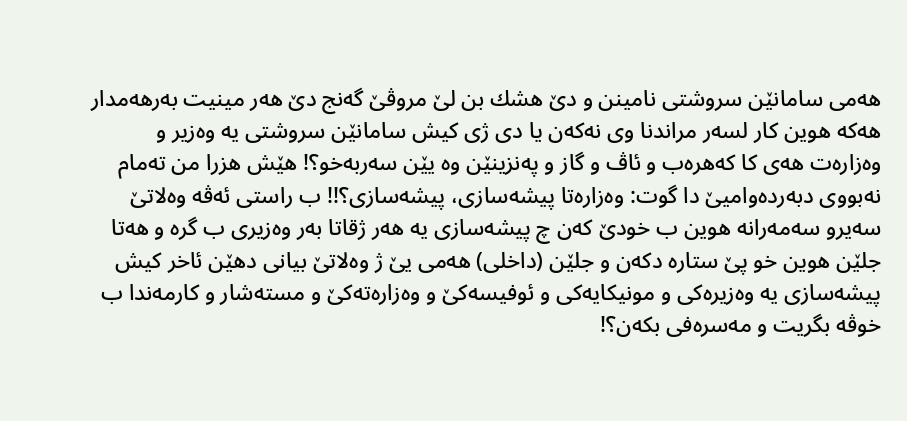هه‌می سامانێن سروشتی نامینن و دێ هشك بن لێ مروڤێ گه‌نج دێ هه‌ر مینیت به‌رهه‌مدار هه‌كه‌ هوین كار لسه‌ر مراندنا وی نه‌كه‌ن یا دی ژی كیش سامانێن سروشتی یه‌ وه‌زیر و وه‌زاره‌ت هه‌ی كا كه‌هره‌ب و ئاڤ و گاز و په‌نزینێن وه‌ یێن سه‌ربه‌خو؟! هێش هزرا من ته‌مام نه‌بووی دبه‌رده‌وامیێ دا گوت: وه‌زاره‌تا پیشه‌سازی، پیشه‌سازی؟َ!! ب راستی ئه‌ڤه‌ وه‌لاتێ سه‌یرو سه‌مه‌رانه‌ هوین ب خودێ كه‌ن چ پیشه‌سازی یه‌ هه‌ر ژقاتا به‌ر وه‌زیری ب گره‌ و هه‌تا جلێن هوین خو پێ ستاره‌ دكه‌ن و جلێن (داخلی) هه‌می یێ ژ وه‌لاتێ بیانی دهێن ئاخر كیش پیشه‌سازی یه‌ وه‌زیره‌كی و مونیكایه‌كی و ئوفیسه‌كێ و وه‌زاره‌ته‌كێ و مسته‌شار و كارمه‌ندا ب خوڤه‌ بگریت و مه‌سره‌فی بكه‌ن؟!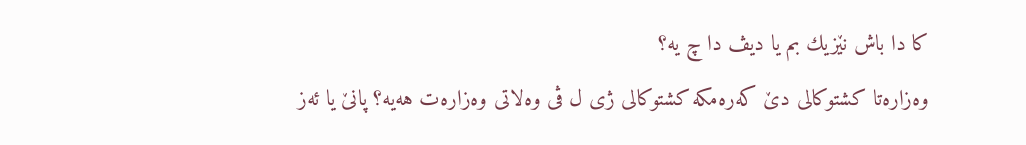كا دا باش نێزیك بم یا دیڤ دا چ یه‌؟
وه‌زاره‌تا كشتوكالی دێ كه‌ره‌مكه‌ كشتوكالی ژی ل ڤی وه‌لاتی وه‌زاره‌ت هه‌یه‌؟ پانێ یا ئه‌ز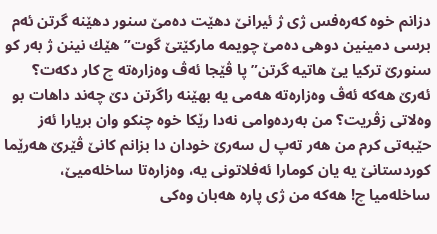دزانم خوه‌ كه‌ره‌فس ژی ژ ئیرانێ دهێت ده‌مێ سنور دهێنه‌ گرتن ئه‌م برسی دمینین دوهی ده‌مێ چویمه‌ ماركێتێ گوت” هێك نینن ژ به‌ر كو سنورێ تركیا یێ هاتیه‌ گرتن” پا ڤێجا ئه‌ڤ وه‌زاره‌ته‌ چ كار دكه‌ت؟
ئه‌رێ هه‌كه‌ ئه‌ڤ وه‌زاره‌ته‌ هه‌می یه‌ بهێنه‌ راگرتن دێ چه‌ند داهات بو وه‌لاتی زڤریت؟ من به‌رده‌وامی نه‌دا رێكا خوه‌ چنكو وان بریارا ئه‌ز حێبه‌تی كرم من هه‌ر ته‌پ ل سه‌رێ خودان دا بزانم كانێ ڤێرێ هه‌رێما كوردستانێ یه‌ یان كومارا ئه‌فلاتونی یه‌، وه‌زاره‌تا ساخله‌میێ، ساخله‌میا چ! هه‌كه‌ من ژی پاره‌ هه‌بان وه‌كی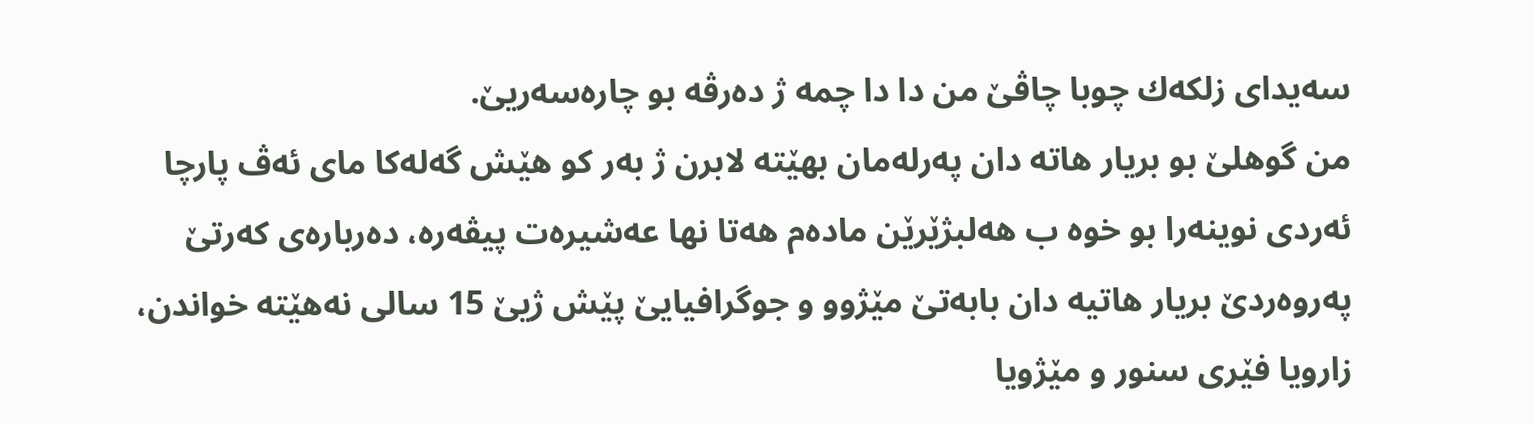سه‌یدای زلكه‌ك چوبا چاڤێ من دا دا چمه‌ ژ ده‌رڤه‌ بو چاره‌سه‌ریێ.
من گوهلێ بو بریار هاته‌ دان په‌رله‌مان بهێته‌ لابرن ژ به‌ر كو هێش گه‌له‌كا مای ئه‌ڤ پارچا ئه‌ردی نوینه‌را بو خوه‌ ب هه‌لبژێرێن ماده‌م هه‌تا نها عه‌شیره‌ت پیڤه‌ره‌، ده‌رباره‌ی كه‌رتێ په‌روه‌ردێ بریار هاتیه‌ دان بابه‌تێ مێژوو و جوگرافیایێ پێش ژیێ 15 سالی نه‌هێته‌ خواندن، زارویا فێری سنور و مێژویا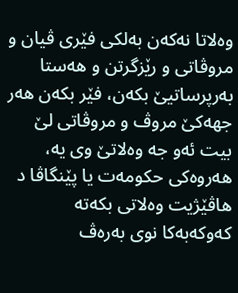وه‌لاتا نه‌كه‌ن به‌لكی فێری ڤیان و مروڤاتی و رێزگرتن و هه‌ستا به‌رپرساتیێ بكه‌ن، فێر بكه‌ن هه‌ر جهه‌كێ مروڤ و مروڤاتی لێ بیت ئه‌و جه وه‌لاتێ وی یه‌، هه‌روه‌كی حكومه‌ت یا پێنگاڤا د هاڤێژیت وه‌لاتی بكه‌ته‌ كه‌وكه‌به‌كا نوی به‌ره‌ڤ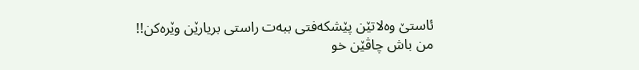ئاستێ وه‌لاتێن پێشكه‌فتی ببه‌ت راستی بریارێن وێره‌كن!! من باش چاڤێن خو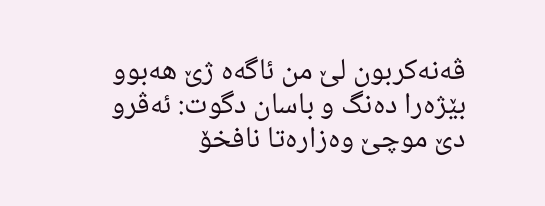ڤه‌نه‌كربون لێ من ئاگه‌ه ژێ هه‌بوو بێژه‌را ده‌نگ و باسان دگوت: ئه‌ڤرو دێ موچێ وه‌زاره‌تا نافخۆ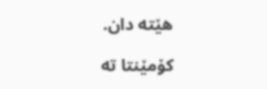هێته‌ دان.

کۆمێنتا تە